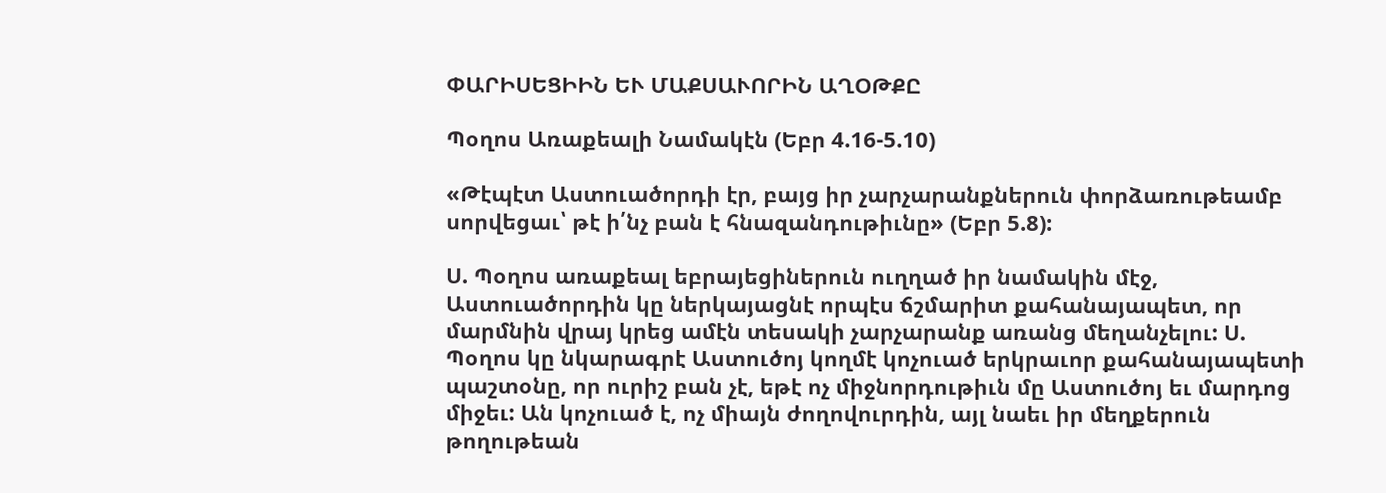ՓԱՐԻՍԵՑԻԻՆ ԵՒ ՄԱՔՍԱՒՈՐԻՆ ԱՂՕԹՔԸ

Պօղոս Առաքեալի Նամակէն (Եբր 4.16-5.10)

«Թէպէտ Աստուածորդի էր, բայց իր չարչարանքներուն փորձառութեամբ սորվեցաւ՝ թէ ի՛նչ բան է հնազանդութիւնը» (Եբր 5.8):

Ս. Պօղոս առաքեալ եբրայեցիներուն ուղղած իր նամակին մէջ, Աստուածորդին կը ներկայացնէ որպէս ճշմարիտ քահանայապետ, որ մարմնին վրայ կրեց ամէն տեսակի չարչարանք առանց մեղանչելու: Ս. Պօղոս կը նկարագրէ Աստուծոյ կողմէ կոչուած երկրաւոր քահանայապետի պաշտօնը, որ ուրիշ բան չէ, եթէ ոչ միջնորդութիւն մը Աստուծոյ եւ մարդոց միջեւ: Ան կոչուած է, ոչ միայն ժողովուրդին, այլ նաեւ իր մեղքերուն թողութեան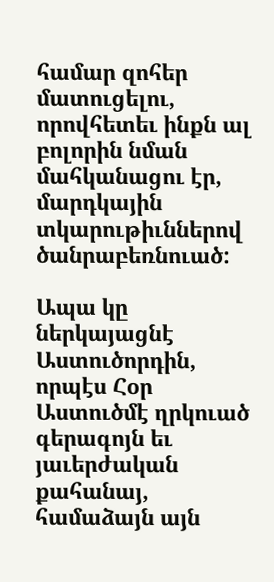համար զոհեր մատուցելու, որովհետեւ ինքն ալ բոլորին նման մահկանացու էր, մարդկային տկարութիւններով ծանրաբեռնուած:

Ապա կը ներկայացնէ Աստուծորդին, որպէս Հօր Աստուծմէ ղրկուած գերագոյն եւ յաւերժական քահանայ, համաձայն այն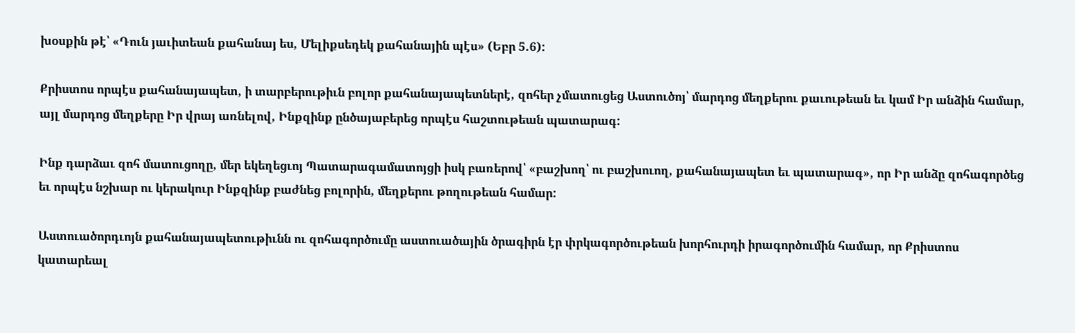խօսքին թէ՝ «Դուն յաւիտեան քահանայ ես, Մելիքսեդեկ քահանային պէս» (Եբր 5.6):

Քրիստոս որպէս քահանայապետ, ի տարբերութիւն բոլոր քահանայապետներէ, զոհեր չմատուցեց Աստուծոյ՝ մարդոց մեղքերու քաւութեան եւ կամ Իր անձին համար, այլ մարդոց մեղքերը Իր վրայ առնելով, Ինքզինք ընծայաբերեց որպէս հաշտութեան պատարագ:

Ինք դարձաւ զոհ մատուցողը, մեր եկեղեցւոյ Պատարագամատոյցի իսկ բառերով՝ «բաշխող՝ ու բաշխուող, քահանայապետ եւ պատարագ», որ Իր անձը զոհագործեց եւ որպէս նշխար ու կերակուր Ինքզինք բաժնեց բոլորին, մեղքերու թողութեան համար:

Աստուածորդւոյն քահանայապետութիւնն ու զոհագործումը աստուածային ծրագիրն էր փրկագործութեան խորհուրդի իրագործումին համար, որ Քրիստոս կատարեալ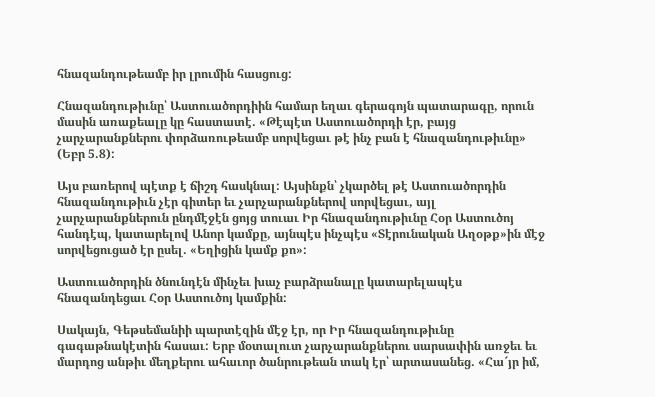հնազանդութեամբ իր լրումին հասցուց:

Հնազանդութիւնը՝ Աստուածորդիին համար եղաւ գերագոյն պատարագը, որուն մասին առաքեալը կը հաստատէ. «Թէպէտ Աստուածորդի էր, բայց չարչարանքներու փորձառութեամբ սորվեցաւ թէ ինչ բան է հնազանդութիւնը» (Եբր 5.8):

Այս բառերով պէտք է ճիշդ հասկնալ: Այսինքն՝ չկարծել թէ Աստուածորդին հնազանդութիւն չէր գիտեր եւ չարչարանքներով սորվեցաւ, այլ չարչարանքներուն ընդմէջէն ցոյց տուաւ Իր հնազանդութիւնը Հօր Աստուծոյ հանդէպ, կատարելով Անոր կամքը, այնպէս ինչպէս «Տէրունական Աղօթք»ին մէջ սորվեցուցած էր ըսել. «Եղիցին կամք քո»:

Աստուածորդին ծնունդէն մինչեւ խաչ բարձրանալը կատարելապէս հնազանդեցաւ Հօր Աստուծոյ կամքին:

Սակայն, Գեթսեմանիի պարտէզին մէջ էր, որ Իր հնազանդութիւնը գագաթնակէտին հասաւ: Երբ մօտալուտ չարչարանքներու սարսափին առջեւ եւ մարդոց անթիւ մեղքերու ահաւոր ծանրութեան տակ էր՝ արտասանեց. «Հա՜յր իմ,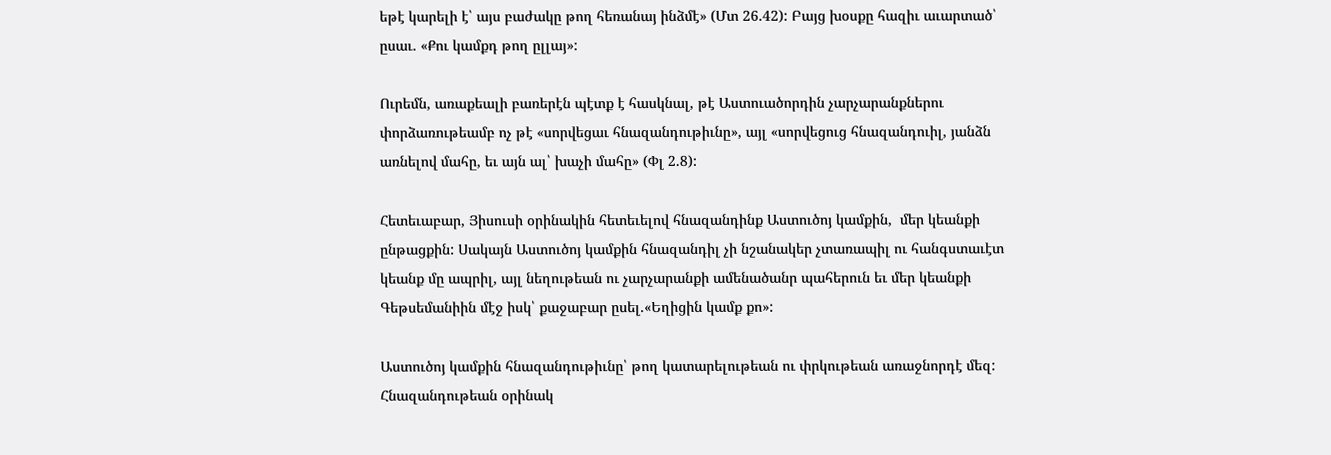եթէ կարելի է՝ այս բաժակը թող հեռանայ ինձմէ» (Մտ 26.42): Բայց խօսքը հազիւ աւարտած՝ ըսաւ. «Քու կամքդ թող ըլլայ»:

Ուրեմն, առաքեալի բառերէն պէտք է հասկնալ, թէ Աստուածորդին չարչարանքներու փորձառութեամբ ոչ թէ «սորվեցաւ հնազանդութիւնը», այլ «սորվեցուց հնազանդուիլ, յանձն առնելով մահը, եւ այն ալ՝ խաչի մահը» (Փլ 2.8):

Հետեւաբար, Յիսուսի օրինակին հետեւելով հնազանդինք Աստուծոյ կամքին,  մեր կեանքի ընթացքին: Սակայն Աստուծոյ կամքին հնազանդիլ չի նշանակեր չտառապիլ ու հանգստաւէտ կեանք մը ապրիլ, այլ նեղութեան ու չարչարանքի ամենածանր պահերուն եւ մեր կեանքի Գեթսեմանիին մէջ իսկ՝ քաջաբար ըսել.«Եղիցին կամք քո»:

Աստուծոյ կամքին հնազանդութիւնը՝ թող կատարելութեան ու փրկութեան առաջնորդէ մեզ: Հնազանդութեան օրինակ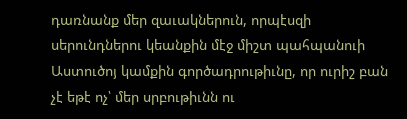դառնանք մեր զաւակներուն, որպէսզի սերունդներու կեանքին մէջ միշտ պահպանուի Աստուծոյ կամքին գործադրութիւնը, որ ուրիշ բան չէ եթէ ոչ՝ մեր սրբութիւնն ու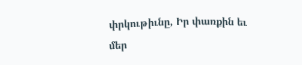փրկութիւնը, Իր փառքին եւ մեր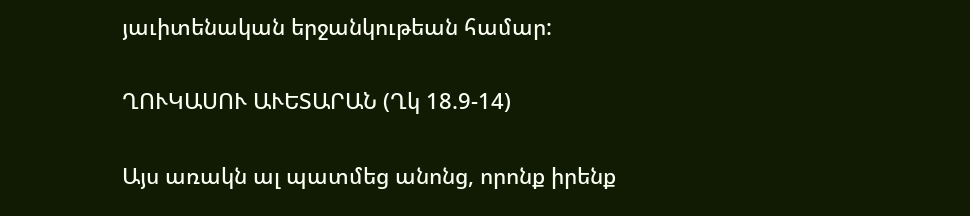յաւիտենական երջանկութեան համար:

ՂՈՒԿԱՍՈՒ ԱՒԵՏԱՐԱՆ (Ղկ 18.9-14)

Այս առակն ալ պատմեց անոնց, որոնք իրենք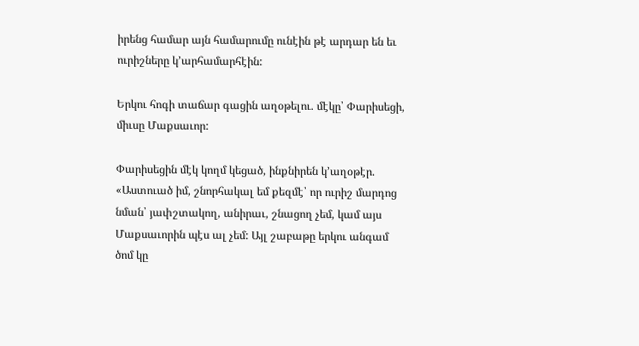իրենց համար այն համարումը ունէին թէ արդար են եւ ուրիշները կ’արհամարհէին:

Երկու հոգի տաճար գացին աղօթելու. մէկը՝ Փարիսեցի, միւսը Մաքսաւոր:

Փարիսեցին մէկ կողմ կեցած, ինքնիրեն կ’աղօթէր. «Աստուած իմ, շնորհակալ եմ քեզմէ՝ որ ուրիշ մարդոց նման՝ յափշտակող, անիրաւ, շնացող չեմ, կամ այս Մաքսաւորին պէս ալ չեմ: Այլ շաբաթը երկու անգամ  ծոմ կը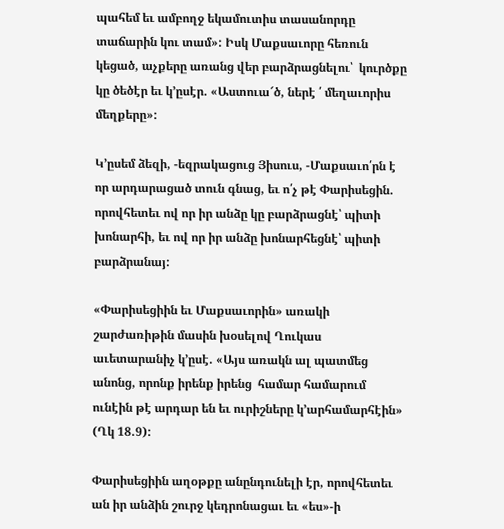պահեմ եւ ամբողջ եկամուտիս տասանորդը տաճարին կու տամ»: Իսկ Մաքսաւորը հեռուն կեցած, աչքերը առանց վեր բարձրացնելու՝  կուրծքը կը ծեծէր եւ կ’ըսէր. «Աստուա՜ծ, ներէ ՛ մեղաւորիս մեղքերը»:

Կ’ըսեմ ձեզի, -եզրակացուց Յիսուս, -Մաքսաւո՛րն է որ արդարացած տուն գնաց, եւ ո՛չ թէ Փարիսեցին. որովհետեւ ով որ իր անձը կը բարձրացնէ՝ պիտի խոնարհի, եւ ով որ իր անձը խոնարհեցնէ՝ պիտի բարձրանայ:

«Փարիսեցիին եւ Մաքսաւորին» առակի շարժառիթին մասին խօսելով Ղուկաս աւետարանիչ կ’ըսէ. «Այս առակն ալ պատմեց անոնց, որոնք իրենք իրենց  համար համարում ունէին թէ արդար են եւ ուրիշները կ’արհամարհէին» (Ղկ 18.9):

Փարիսեցիին աղօթքը անընդունելի էր, որովհետեւ ան իր անձին շուրջ կեդրոնացաւ եւ «ես»-ի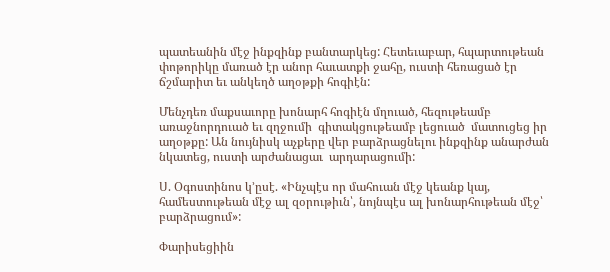պատեանին մէջ ինքզինք բանտարկեց: Հետեւաբար, հպարտութեան փոթորիկը մառած էր անոր հաւատքի ջահը, ուստի հեռացած էր ճշմարիտ եւ անկեղծ աղօթքի հոգիէն:

Մենչդեռ մաքսաւորը խոնարհ հոգիէն մղուած, հեզութեամբ առաջնորդուած եւ զղջումի  գիտակցութեամբ լեցուած  մատուցեց իր աղօթքը: Ան նույնիսկ աչքերը վեր բարձրացնելու ինքզինք անարժան նկատեց, ուստի արժանացաւ  արդարացումի:

Ս. Օգոստինոս կ’ըսէ. «Ինչպէս որ մահուան մէջ կեանք կայ, համեստութեան մէջ ալ զօրութիւն՝, նոյնպէս ալ խոնարհութեան մէջ՝ բարձրացում»:

Փարիսեցիին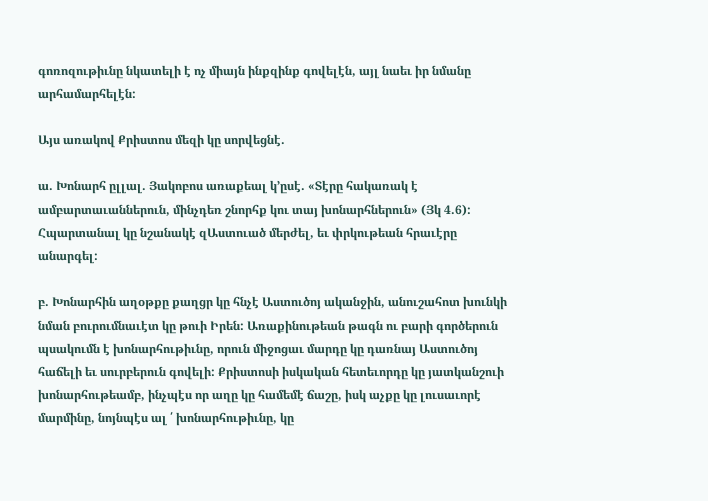գոռոզութիւնը նկատելի է ոչ միայն ինքզինք գովելէն, այլ նաեւ իր նմանը արհամարհելէն:

Այս առակով Քրիստոս մեզի կը սորվեցնէ.

ա. Խոնարհ ըլլալ. Յակոբոս առաքեալ կ’ըսէ. «Տէրը հակառակ է ամբարտաւաններուն, մինչդեռ շնորհք կու տայ խոնարհներուն» (Յկ 4.6): Հպարտանալ կը նշանակէ զԱստուած մերժել, եւ փրկութեան հրաւէրը անարգել:

բ. Խոնարհին աղօթքը քաղցր կը հնչէ Աստուծոյ ականջին, անուշահոտ խունկի նման բուրումնաւէտ կը թուի Իրեն: Առաքինութեան թագն ու բարի գործերուն պսակումն է խոնարհութիւնը, որուն միջոցաւ մարդը կը դառնայ Աստուծոյ հաճելի եւ սուրբերուն գովելի: Քրիստոսի իսկական հետեւորդը կը յատկանշուի խոնարհութեամբ, ինչպէս որ աղը կը համեմէ ճաշը, իսկ աչքը կը լուսաւորէ մարմինը, նոյնպէս ալ ՛ խոնարհութիւնը, կը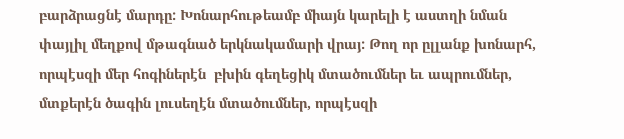բարձրացնէ մարդը: Խոնարհութեամբ միայն կարելի է աստղի նման փայլիլ մեղքով մթագնած երկնակամարի վրայ: Թող որ ըլլանք խոնարհ, որպէսզի մեր հոգիներէն  բխին գեղեցիկ մտածումներ եւ ապրումներ, մտքերէն ծագին լուսեղէն մտածումներ, որպէսզի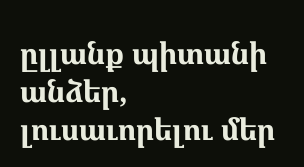ըլլանք պիտանի անձեր, լուսաւորելու մեր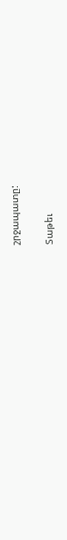շրջապատը:

Տաթեւ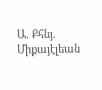Ա. Քհնյ. Միքայէլեան